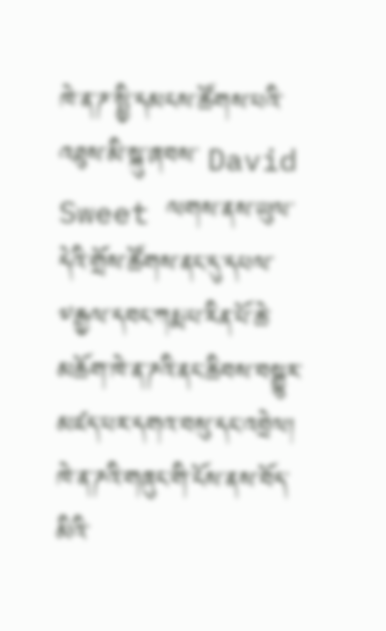ཁེ་ན་ཌ་སྤྱི་དམངས་ཚོགས་པའི་འཐུས་མི་སྐུ་ཞབས་ David Sweet ལགས་ནས་ཡུལ་དེའི་གྲོས་ཚོགས་ནང་དུ་དཔལ་༸རྒྱལ་དབང་ཀརྨ་པ་རིན་པོ་ཆེ་མཆོག་ཁེ་ན་ཌའི་ནང་ཆིབས་བསྒྱུར་མཛད་པར་དགའ་བསུ་དང་འབྲེལ། ཁེ་ན་ཌའི་གཞུང་གི་ངོས་ནས་བོད་མིའི་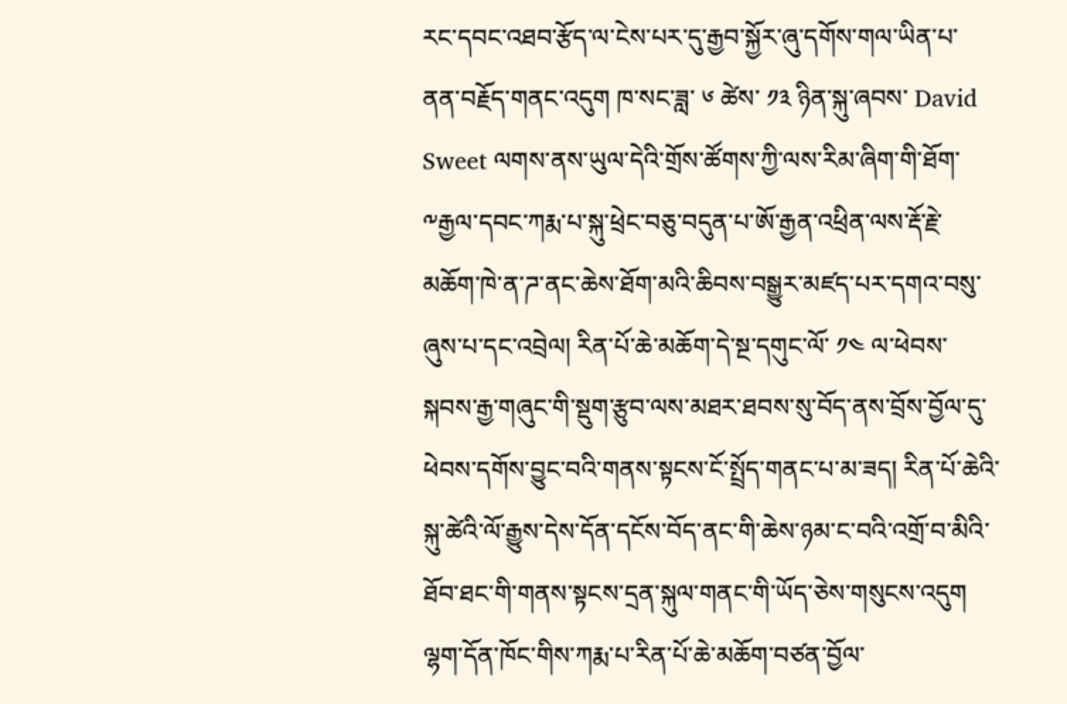རང་དབང་འཐབ་རྩོད་ལ་ངེས་པར་དུ་རྒྱབ་སྐྱོར་ཞུ་དགོས་གལ་ཡིན་པ་ནན་བརྗོད་གནང་འདུག ཁ་སང་ཟླ་ ༦ ཚེས་ ༡༣ ཉིན་སྐུ་ཞབས་ David Sweet ལགས་ནས་ཡུལ་དེའི་གྲོས་ཚོགས་ཀྱི་ལས་རིམ་ཞིག་གི་ཐོག་༸རྒྱལ་དབང་ཀརྨ་པ་སྐུ་ཕྲེང་བཅུ་བདུན་པ་ཨོ་རྒྱན་འཕྲིན་ལས་རྡོ་རྗེ་མཆོག་ཁེ་ན་ཌ་ནང་ཆེས་ཐོག་མའི་ཆིབས་བསྒྱུར་མཛད་པར་དགའ་བསུ་ཞུས་པ་དང་འབྲེལ། རིན་པོ་ཆེ་མཆོག་དེ་སྔ་དགུང་ལོ་ ༡༤ ལ་ཕེབས་སྐབས་རྒྱ་གཞུང་གི་སྡུག་རྩུབ་ལས་མཐར་ཐབས་སུ་བོད་ནས་བྲོས་བྱོལ་དུ་ཕེབས་དགོས་བྱུང་བའི་གནས་སྟངས་ངོ་སྤྲོད་གནང་པ་མ་ཟད། རིན་པོ་ཆེའི་སྐུ་ཚེའི་ལོ་རྒྱུས་དེས་དོན་དངོས་བོད་ནང་གི་ཆེས་ཉམ་ང་བའི་འགྲོ་བ་མིའི་ཐོབ་ཐང་གི་གནས་སྟངས་དྲན་སྐུལ་གནང་གི་ཡོད་ཅེས་གསུངས་འདུག ལྷག་དོན་ཁོང་གིས་ཀརྨ་པ་རིན་པོ་ཆེ་མཆོག་བཙན་བྱོལ་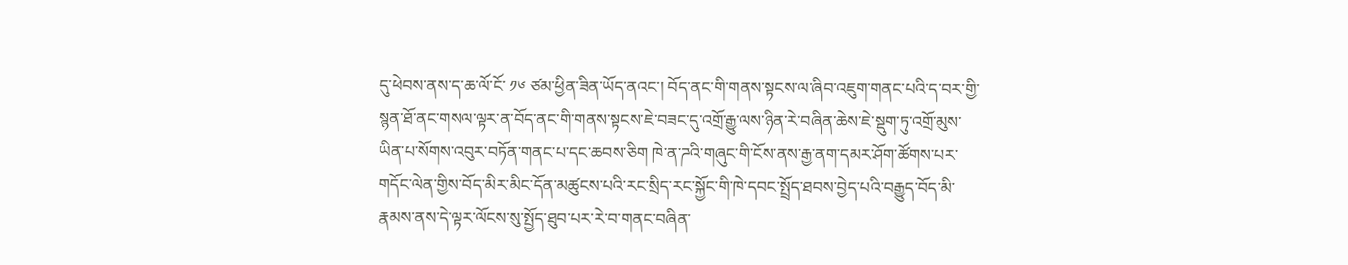དུ་ཕེབས་ནས་ད་ཆ་ལོ་ངོ་ ༡༦ ཙམ་ཕྱིན་ཟིན་ཡོད་ནའང་། བོད་ནང་གི་གནས་སྟངས་ལ་ཞིབ་འཇུག་གནང་པའི་ད་བར་གྱི་སྙན་ཐོ་ནང་གསལ་ལྟར་ན་བོད་ནང་གི་གནས་སྟངས་ཇེ་བཟང་དུ་འགྲོ་རྒྱུ་ལས་ཉིན་རེ་བཞིན་ཆེས་ཇེ་སྡུག་ཏུ་འགྲོ་མུས་ཡིན་པ་སོགས་འབུར་བཏོན་གནང་པ་དང་ཆབས་ཅིག ཁེ་ན་ཌའི་གཞུང་གི་ངོས་ནས་རྒྱ་ནག་དམར་ཤོག་ཚོགས་པར་གདོང་ལེན་གྱིས་བོད་མིར་མིང་དོན་མཚུངས་པའི་རང་སྲིད་རང་སྐྱོང་གི་ཁེ་དབང་སྤྲོད་ཐབས་བྱེད་པའི་བརྒྱུད་བོད་མི་རྣམས་ནས་དེ་ལྟར་ལོངས་སུ་སྤྱོད་ཐུབ་པར་རེ་བ་གནང་བཞིན་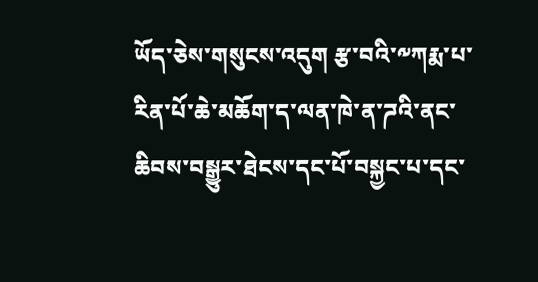ཡོད་ཅེས་གསུངས་འདུག རྩ་བའི་༸ཀརྨ་པ་རིན་པོ་ཆེ་མཆོག་ད་ལན་ཁེ་ན་ཌའི་ནང་ཆིབས་བསྒྱུར་ཐེངས་དང་པོ་བསྐྱང་པ་དང་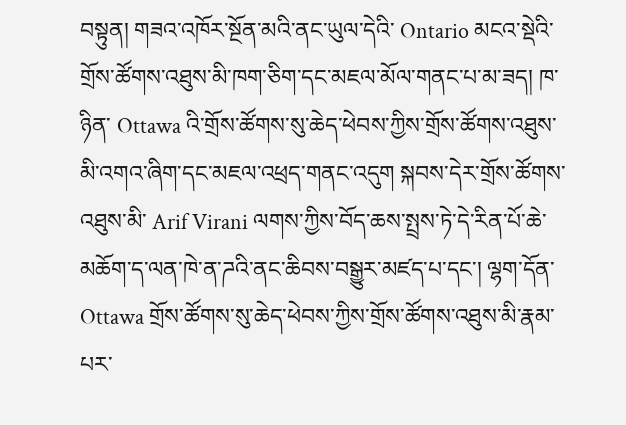བསྟུན། གཟའ་འཁོར་སྔོན་མའི་ནང་ཡུལ་དེའི་ Ontario མངའ་སྡེའི་གྲོས་ཚོགས་འཐུས་མི་ཁག་ཅིག་དང་མཇལ་མོལ་གནང་པ་མ་ཟད། ཁ་ཉིན་ Ottawa འི་གྲོས་ཚོགས་སུ་ཆེད་ཕེབས་ཀྱིས་གྲོས་ཚོགས་འཐུས་མི་འགའ་ཞིག་དང་མཇལ་འཕྲད་གནང་འདུག སྐབས་དེར་གྲོས་ཚོགས་འཐུས་མི་ Arif Virani ལགས་ཀྱིས་བོད་ཆས་སྤྲས་ཏེ་དེ་རིན་པོ་ཆེ་མཆོག་ད་ལན་ཁེ་ན་ཌའི་ནང་ཆིབས་བསྒྱུར་མཛད་པ་དང་། ལྷག་དོན་ Ottawa གྲོས་ཚོགས་སུ་ཆེད་ཕེབས་ཀྱིས་གྲོས་ཚོགས་འཐུས་མི་རྣམ་པར་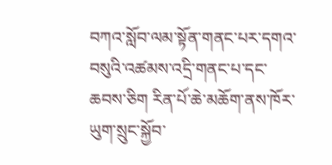བཀའ་སློབ་ལམ་སྟོན་གནང་པར་དགའ་བསུའི་འཚམས་འདྲི་གནང་པ་དང་ཆབས་ཅིག རིན་པོ་ཆེ་མཆོག་ནས་ཁོར་ཡུག་སྲུང་སྐྱོབ་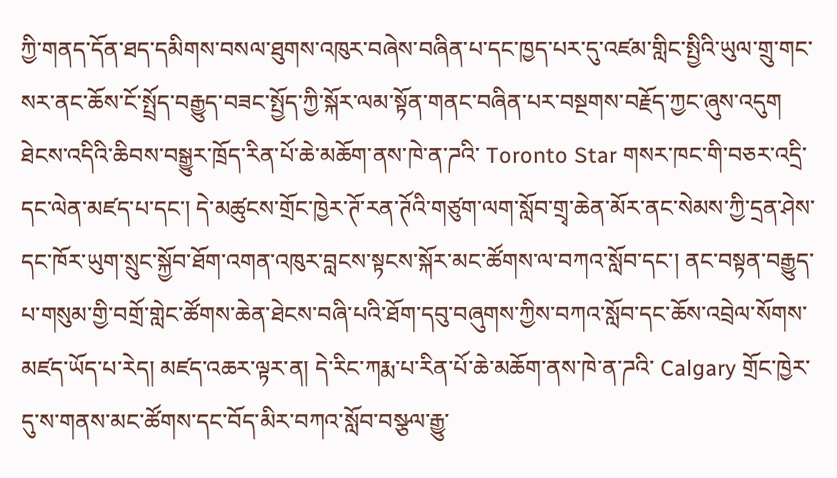ཀྱི་གནད་དོན་ཐད་དམིགས་བསལ་ཐུགས་འཁུར་བཞེས་བཞིན་པ་དང་ཁྱད་པར་དུ་འཛམ་གླིང་སྤྱིའི་ཡུལ་གྲུ་གང་སར་ནང་ཆོས་ངོ་སྤྲོད་བརྒྱུད་བཟང་སྤྱོད་ཀྱི་སྐོར་ལམ་སྟོན་གནང་བཞིན་པར་བསྔགས་བརྗོད་ཀྱང་ཞུས་འདུག ཐེངས་འདིའི་ཆིབས་བསྒྱུར་ཁྲོད་རིན་པོ་ཆེ་མཆོག་ནས་ཁེ་ན་ཌའི་ Toronto Star གསར་ཁང་གི་བཅར་འདྲི་དང་ལེན་མཛད་པ་དང་། དེ་མཚུངས་གྲོང་ཁྱེར་ཊོ་རན་ཊོའི་གཙུག་ལག་སློབ་གྲྭ་ཆེན་མོར་ནང་སེམས་ཀྱི་དྲན་ཤེས་དང་ཁོར་ཡུག་སྲུང་སྐྱོབ་ཐོག་འགན་འཁུར་བླངས་སྟངས་སྐོར་མང་ཚོགས་ལ་བཀའ་སློབ་དང་། ནང་བསྟན་བརྒྱུད་པ་གསུམ་གྱི་བགྲོ་གླེང་ཚོགས་ཆེན་ཐེངས་བཞི་པའི་ཐོག་དབུ་བཞུགས་ཀྱིས་བཀའ་སློབ་དང་ཆོས་འབྲེལ་སོགས་མཛད་ཡོད་པ་རེད། མཛད་འཆར་ལྟར་ན། དེ་རིང་ཀརྨ་པ་རིན་པོ་ཆེ་མཆོག་ནས་ཁེ་ན་ཌའི་ Calgary གྲོང་ཁྱེར་དུ་ས་གནས་མང་ཚོགས་དང་བོད་མིར་བཀའ་སློབ་བསྩལ་རྒྱུ་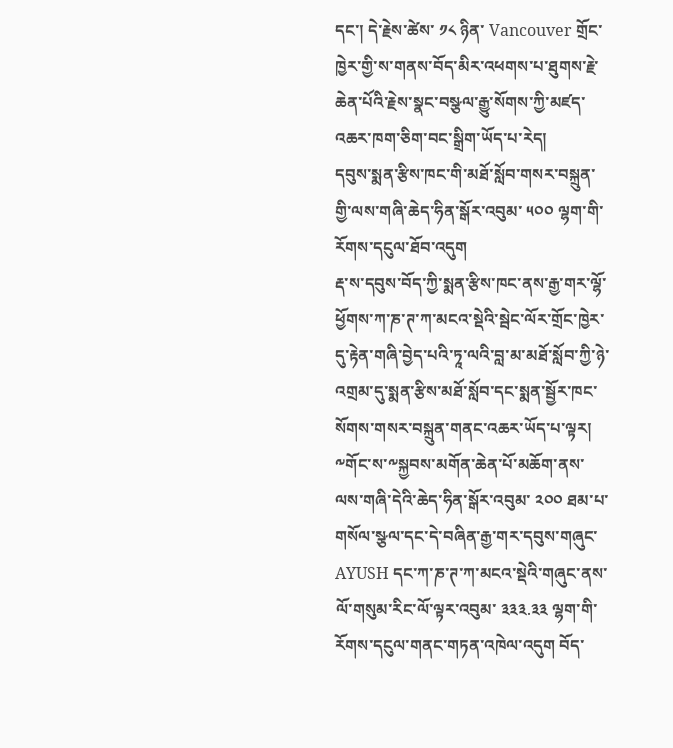དང་། དེ་རྗེས་ཚེས་ ༡༨ ཉིན་ Vancouver གྲོང་ཁྱེར་གྱི་ས་གནས་བོད་མིར་འཕགས་པ་ཐུགས་རྗེ་ཆེན་པོའི་རྗེས་སྣང་བསྩལ་རྒྱུ་སོགས་ཀྱི་མཛད་འཆར་ཁག་ཅིག་བང་སྒྲིག་ཡོད་པ་རེད།
དབུས་སྨན་རྩིས་ཁང་གི་མཐོ་སློབ་གསར་བསྐྲུན་གྱི་ལས་གཞི་ཆེད་ཧིན་སྒོར་འབུམ་ ༥༠༠ ལྷག་གི་རོགས་དངུལ་ཐོབ་འདུག
རྡ་ས་དབུས་བོད་ཀྱི་སྨན་རྩིས་ཁང་ནས་རྒྱ་གར་ལྷོ་ཕྱོགས་ཀ་ཎ་ཊ་ཀ་མངའ་སྡེའི་སྦེང་ལོར་གྲོང་ཁྱེར་དུ་རྟེན་གཞི་བྱེད་པའི་ཏཱ་ལའི་བླ་མ་མཐོ་སློབ་ཀྱི་ཉེ་འགྲམ་དུ་སྨན་རྩིས་མཐོ་སློབ་དང་སྨན་སྦྱོར་ཁང་སོགས་གསར་བསྐྲུན་གནང་འཆར་ཡོད་པ་ལྟར། ༸གོང་ས་༸སྐྱབས་མགོན་ཆེན་པོ་མཆོག་ནས་ལས་གཞི་དེའི་ཆེད་ཧིན་སྒོར་འབུམ་ ༢༠༠ ཐམ་པ་གསོལ་སྩལ་དང་དེ་བཞིན་རྒྱ་གར་དབུས་གཞུང་ AYUSH དང་ཀ་ཎ་ཊ་ཀ་མངའ་སྡེའི་གཞུང་ནས་ལོ་གསུམ་རིང་ལོ་ལྟར་འབུམ་ ༣༣༣.༣༣ ལྷག་གི་རོགས་དངུལ་གནང་གཏན་འཁེལ་འདུག བོད་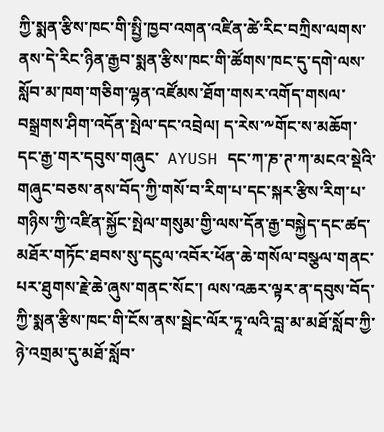ཀྱི་སྨན་རྩིས་ཁང་གི་སྤྱི་ཁྱབ་འགན་འཛིན་ཚེ་རིང་བཀྲིས་ལགས་ནས་དེ་རིང་ཉིན་རྒྱབ་སྨན་རྩིས་ཁང་གི་ཚོགས་ཁང་དུ་དགེ་ལས་སློབ་མ་ཁག་གཅིག་ལྷན་འཛོམས་ཐོག་གསར་འགོད་གསལ་བསྒྲགས་ཤིག་འདོན་སྤེལ་དང་འབྲེལ། ད་རེས་༸གོང་ས་མཆོག་དང་རྒྱ་གར་དབུས་གཞུང་  AYUSH དང་ཀ་ཎ་ཊ་ཀ་མངའ་སྡེའི་གཞུང་བཅས་ནས་བོད་ཀྱི་གསོ་བ་རིག་པ་དང་སྐར་རྩིས་རིག་པ་གཉིས་ཀྱི་འཛིན་སྐྱོང་སྤེལ་གསུམ་གྱི་ལས་དོན་རྒྱ་བསྐྱེད་དང་ཚད་མཐོར་གཏོང་ཐབས་སུ་དངུལ་འབོར་ཕོན་ཆེ་གསོལ་བསྩལ་གནང་པར་ཐུགས་རྗེ་ཆེ་ཞུས་གནང་སོང་། ལས་འཆར་ལྟར་ན་དབུས་བོད་ཀྱི་སྨན་རྩིས་ཁང་གི་ངོས་ནས་སྦེང་ལོར་ཏཱ་ལའི་བླ་མ་མཐོ་སློབ་ཀྱི་ཉེ་འགྲམ་དུ་མཐོ་སློབ་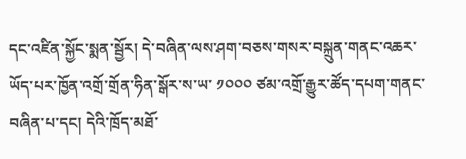དང་འཛིན་སྐྱོང་སྨན་སྦྱོར། དེ་བཞིན་ལས་ཤག་བཅས་གསར་བསྐྲུན་གནང་འཆར་ཡོད་པར་ཁྱོན་འགྲོ་གྲོན་ཧིན་སྒོར་ས་ཡ་ ༡༠༠༠ ཙམ་འགྲོ་རྒྱུར་ཚོད་དཔག་གནང་བཞིན་པ་དང། དེའི་ཁྲོད་མཐོ་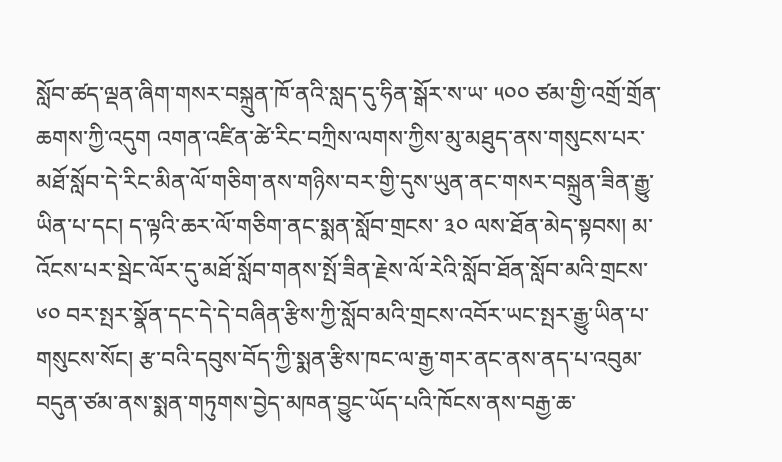སློབ་ཚད་ལྡན་ཞིག་གསར་བསྐྲུན་ཁོ་ནའི་སླད་དུ་ཧིན་སྒོར་ས་ཡ་ ༥༠༠ ཙམ་གྱི་འགྲོ་གྲོན་ཆགས་ཀྱི་འདུག འགན་འཛིན་ཚེ་རིང་བཀྲིས་ལགས་ཀྱིས་མུ་མཐུད་ནས་གསུངས་པར་མཐོ་སློབ་དེ་རིང་མིན་ལོ་གཅིག་ནས་གཉིས་བར་གྱི་དུས་ཡུན་ནང་གསར་བསྐྲུན་ཟིན་རྒྱུ་ཡིན་པ་དང། ད་ལྟའི་ཆར་ལོ་གཅིག་ནང་སྨན་སློབ་གྲངས་ ༣༠ ལས་ཐོན་མེད་སྟབས། མ་འོངས་པར་སྦེང་ལོར་དུ་མཐོ་སློབ་གནས་སྤོ་ཟིན་རྗེས་ལོ་རེའི་སློབ་ཐོན་སློབ་མའི་གྲངས་ ༦༠ བར་སྤར་སྣོན་དང་དེ་དེ་བཞིན་རྩིས་ཀྱི་སློབ་མའི་གྲངས་འབོར་ཡང་སྤར་རྒྱུ་ཡིན་པ་གསུངས་སོང། རྩ་བའི་དབུས་བོད་ཀྱི་སྨན་རྩིས་ཁང་ལ་རྒྱ་གར་ནང་ནས་ནད་པ་འབུམ་བདུན་ཙམ་ནས་སྨན་གཏུགས་བྱེད་མཁན་བྱུང་ཡོད་པའི་ཁོངས་ནས་བརྒྱ་ཆ་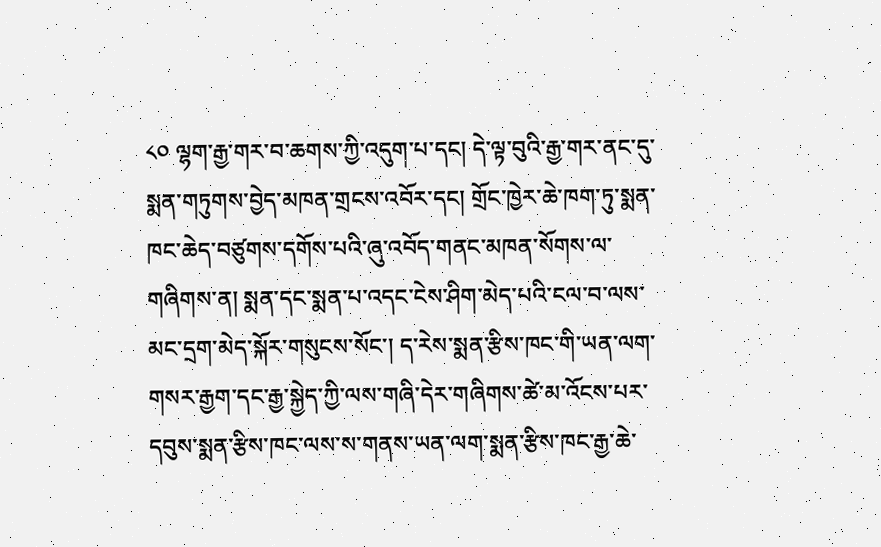༨༠ ལྷག་རྒྱ་གར་བ་ཆགས་ཀྱི་འདུག་པ་དང། དེ་ལྟ་བུའི་རྒྱ་གར་ནང་དུ་སྨན་གཏུགས་བྱེད་མཁན་གྲངས་འབོར་དང། གྲོང་ཁྱེར་ཆེ་ཁག་ཏུ་སྨན་ཁང་ཆེད་བཙུགས་དགོས་པའི་ཞུ་འབོད་གནང་མཁན་སོགས་ལ་གཞིགས་ན། སྨན་དང་སྨན་པ་འདང་ངེས་ཤིག་མེད་པའི་ངལ་བ་ལས་མང་དྲག་མེད་སྐོར་གསུངས་སོང་། ད་རེས་སྨན་རྩིས་ཁང་གི་ཡན་ལག་གསར་རྒྱག་དང་རྒྱ་སྐྱེད་ཀྱི་ལས་གཞི་དེར་གཞིགས་ཚེ་མ་འོངས་པར་དབུས་སྨན་རྩིས་ཁང་ལས་ས་གནས་ཡན་ལག་སྨན་རྩིས་ཁང་རྒྱ་ཆེ་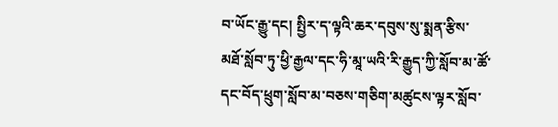བ་ཡོང་རྒྱུ་དང། སྤྱིར་ད་ལྟའི་ཆར་དབུས་སུ་སྨན་རྩིས་མཐོ་སློབ་ཏུ་ཕྱི་རྒྱལ་དང་ཧི་མཱ་ཡའི་རི་རྒྱུད་ཀྱི་སློབ་མ་ཚོ་དང་བོད་ཕྲུག་སློབ་མ་བཅས་གཅིག་མཚུངས་ལྟར་སློབ་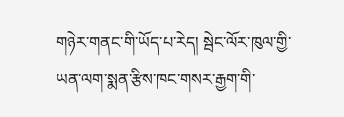གཉེར་གནང་གི་ཡོད་པ་རེད། སྦེང་ལོར་ཁུལ་གྱི་ཡན་ལག་སྨན་རྩིས་ཁང་གསར་རྒྱག་གི་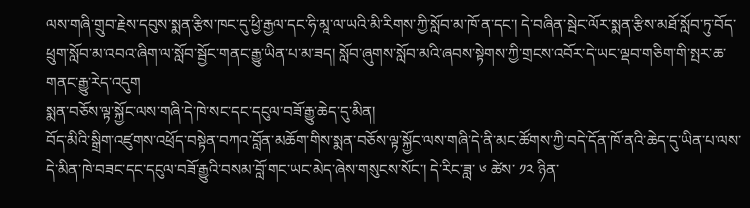ལས་གཞི་གྲུབ་རྗེས་དབུས་སྨན་རྩིས་ཁང་དུ་ཕྱི་རྒྱལ་དང་ཧི་མཱ་ལ་ཡའི་མི་རིགས་ཀྱི་སློབ་མ་ཁོ་ན་དང་། དེ་བཞིན་སྦེང་ལོར་སྨན་རྩིས་མཐོ་སློབ་ཏུ་བོད་ཕྲུག་སློབ་མ་འབའ་ཞིག་ལ་སློབ་སྦྱོང་གནང་རྒྱུ་ཡིན་པ་མ་ཟད། སློབ་ཞུགས་སློབ་མའི་ཞབས་སྟེགས་ཀྱི་གྲངས་འབོར་དེ་ཡང་ལྡབ་གཅིག་གི་སྤར་ཆ་གནང་རྒྱུ་རེད་འདུག
སྨན་བཅོས་ལྟ་སྐྱོང་ལས་གཞི་དེ་ཁེ་སང་དང་དངུལ་བཟོ་རྒྱུ་ཆེད་དུ་མིན།
བོད་མིའི་སྒྲིག་འཛུགས་འཕྲོད་བསྟེན་བཀའ་བློན་མཆོག་གིས་སྨན་བཅོས་ལྟ་སྐྱོང་ལས་གཞི་དེ་ནི་མང་ཚོགས་ཀྱི་བདེ་དོན་ཁོ་ནའི་ཆེད་དུ་ཡིན་པ་ལས་དེ་མིན་ཁེ་བཟང་དང་དངུལ་བཟོ་རྒྱུའི་བསམ་བློ་གང་ཡང་མེད་ཞེས་གསུངས་སོང་། དེ་རིང་ཟླ་ ༦ ཚེས་ ༡༢ ཉིན་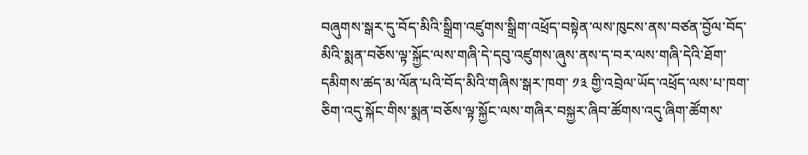བཞུགས་སྒར་དུ་བོད་མིའི་སྒྲིག་འཛུགས་སྒྲིག་འཕྲོད་བསྟེན་ལས་ཁུངས་ནས་བཙན་བྱོལ་བོད་མིའི་སྨན་བཅོས་ལྟ་སྐྱོང་ལས་གཞི་དེ་དབུ་འཛུགས་ཞུས་ནས་ད་བར་ལས་གཞི་དེའི་ཐོག་དམིགས་ཚད་མ་ལོན་པའི་བོད་མིའི་གཞིས་སྒར་ཁག་ ༡༣ གྱི་འབྲེལ་ཡོད་འཕྲོད་ལས་པ་ཁག་ཅིག་འདུ་སྐོང་གིས་སྨན་བཅོས་ལྟ་སྐྱོང་ལས་གཞིར་བསྐྱར་ཞིབ་ཚོགས་འདུ་ཞིག་ཚོགས་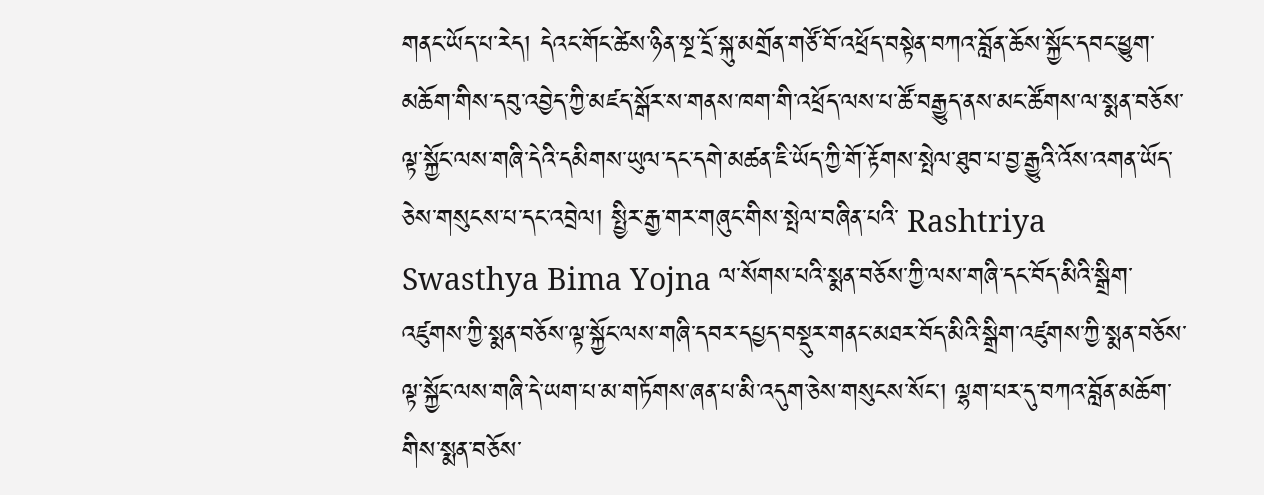གནང་ཡོད་པ་རེད། དེའང་གོང་ཚེས་ཉིན་སྔ་དྲོ་སྐུ་མགྲོན་གཙོ་བོ་འཕྲོད་བསྟེན་བཀའ་བློན་ཆོས་སྐྱོང་དབང་ཕྱུག་མཆོག་གིས་དབུ་འབྱེད་ཀྱི་མཛད་སྒོར་ས་གནས་ཁག་གི་འཕྲོད་ལས་པ་ཚོ་བརྒྱུད་ནས་མང་ཚོགས་ལ་སྨན་བཅོས་ལྟ་སྐྱོང་ལས་གཞི་དེའི་དམིགས་ཡུལ་དང་དགེ་མཚན་ཇི་ཡོད་ཀྱི་གོ་རྟོགས་སྤེལ་ཐུབ་པ་བྱ་རྒྱུའི་འོས་འགན་ཡོད་ཅེས་གསུངས་པ་དང་འབྲེལ། སྤྱིར་རྒྱ་གར་གཞུང་གིས་སྤེལ་བཞིན་པའི་ Rashtriya Swasthya Bima Yojna ལ་སོགས་པའི་སྨན་བཅོས་ཀྱི་ལས་གཞི་དང་བོད་མིའི་སྒྲིག་འཛུགས་ཀྱི་སྨན་བཅོས་ལྟ་སྐྱོང་ལས་གཞི་དབར་དཔྱད་བསྡུར་གནང་མཐར་བོད་མིའི་སྒྲིག་འཛུགས་ཀྱི་སྨན་བཅོས་ལྟ་སྐྱོང་ལས་གཞི་དེ་ཡག་པ་མ་གཏོགས་ཞན་པ་མི་འདུག་ཅེས་གསུངས་སོང་། ལྷག་པར་དུ་བཀའ་བློན་མཆོག་གིས་སྨན་བཅོས་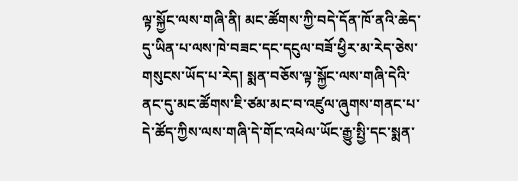ལྟ་སྐྱོང་ལས་གཞི་ནི། མང་ཚོགས་ཀྱི་བདེ་དོན་ཁོ་ནའི་ཆེད་དུ་ཡིན་པ་ལས་ཁེ་བཟང་དང་དངུལ་བཟོ་ཕྱིར་མ་རེད་ཅེས་གསུངས་ཡོད་པ་རེད། སྨན་བཅོས་ལྟ་སྐྱོང་ལས་གཞི་དེའི་ནང་དུ་མང་ཚོགས་ཇི་ཙམ་མང་བ་འཛུལ་ཞུགས་གནང་པ་དེ་ཚོད་ཀྱིས་ལས་གཞི་དེ་གོང་འཕེལ་ཡོང་རྒྱུ་སྤྱི་དང་སྨན་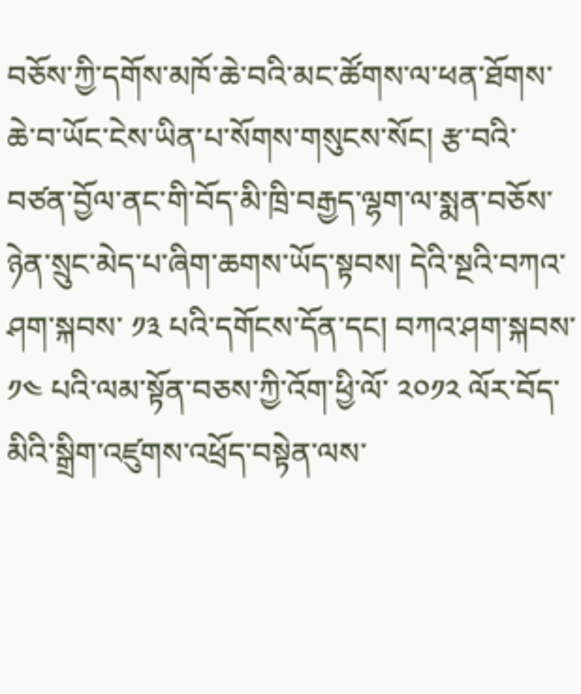བཅོས་ཀྱི་དགོས་མཁོ་ཆེ་བའི་མང་ཚོགས་ལ་ཕན་ཐོགས་ཆེ་བ་ཡོང་ངེས་ཡིན་པ་སོགས་གསུངས་སོང། རྩ་བའི་བཙན་བྱོལ་ནང་གི་བོད་མི་ཁྲི་བརྒྱད་ལྷག་ལ་སྨན་བཅོས་ཉེན་སྲུང་མེད་པ་ཞིག་ཆགས་ཡོད་སྟབས། དེའི་སྔའི་བཀའ་ཤག་སྐབས་ ༡༣ པའི་དགོངས་དོན་དང། བཀའ་ཤག་སྐབས་ ༡༤ པའི་ལམ་སྟོན་བཅས་ཀྱི་འོག་ཕྱི་ལོ་ ༢༠༡༢ ལོར་བོད་མིའི་སྒྲིག་འཛུགས་འཕྲོད་བསྟེན་ལས་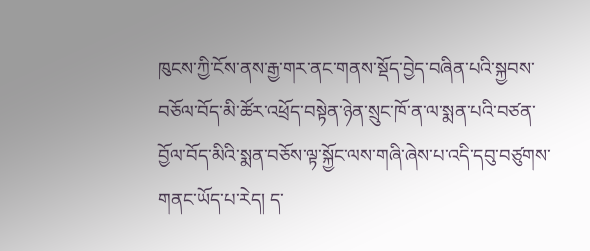ཁུངས་ཀྱི་ངོས་ནས་རྒྱ་གར་ནང་གནས་སྡོད་བྱེད་བཞིན་པའི་སྐྱབས་བཅོལ་བོད་མི་ཚོར་འཕྲོད་བསྟེན་ཉེན་སྲུང་ཁོ་ན་ལ་སྨན་པའི་བཙན་བྱོལ་བོད་མིའི་སྨན་བཅོས་ལྟ་སྐྱོང་ལས་གཞི་ཞེས་པ་འདི་དབུ་བཙུགས་གནང་ཡོད་པ་རེད། ད་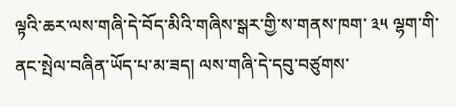ལྟའི་ཆར་ལས་གཞི་དེ་བོད་མིའི་གཞིས་སྒར་གྱི་ས་གནས་ཁག་ ༣༥ ལྷག་གི་ནང་སྤེལ་བཞིན་ཡོད་པ་མ་ཟད། ལས་གཞི་དེ་དབུ་བཙུགས་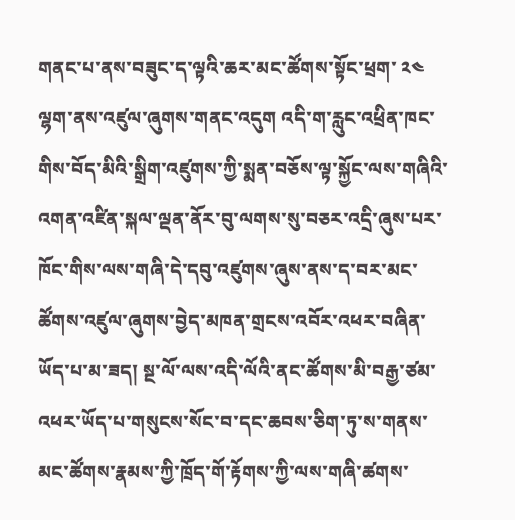གནང་པ་ནས་བཟུང་ད་ལྟའི་ཆར་མང་ཚོགས་སྟོང་ཕྲག་ ༢༤ ལྷག་ནས་འཛུལ་ཞུགས་གནང་འདུག འདི་ག་རླུང་འཕྲིན་ཁང་གིས་བོད་མིའི་སྒྲིག་འཛུགས་ཀྱི་སྨན་བཅོས་ལྟ་སྐྱོང་ལས་གཞིའི་འགན་འཛིན་སྐལ་ལྡན་ནོར་བུ་ལགས་སུ་བཅར་འདྲི་ཞུས་པར་ཁོང་གིས་ལས་གཞི་དེ་དབུ་འཛུགས་ཞུས་ནས་ད་བར་མང་ཚོགས་འཛུལ་ཞུགས་བྱེད་མཁན་གྲངས་འབོར་འཕར་བཞིན་ཡོད་པ་མ་ཟད། སྔ་ལོ་ལས་འདི་ལོའི་ནང་ཚོགས་མི་བརྒྱ་ཙམ་འཕར་ཡོད་པ་གསུངས་སོང་བ་དང་ཆབས་ཅིག་ཏུ་ས་གནས་མང་ཚོགས་རྣམས་ཀྱི་ཁྲོད་གོ་རྟོགས་ཀྱི་ལས་གཞི་ཚགས་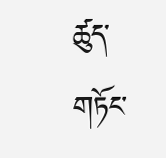ཚུད་གཏོང་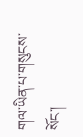གལ་ཡིན་པ་གསུངས་སོང་།